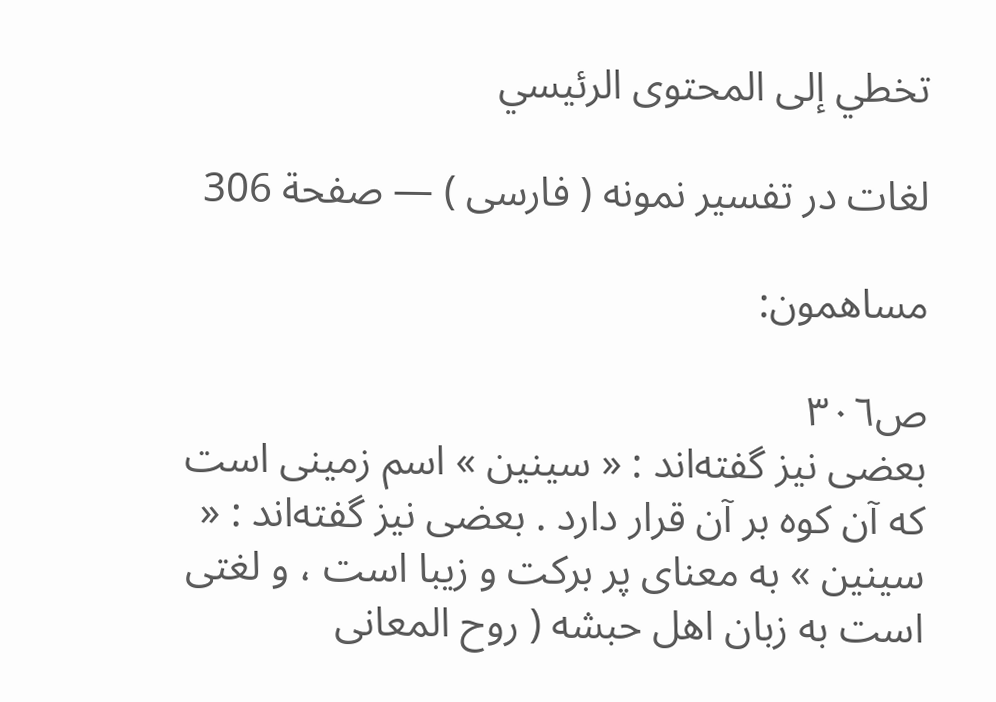تخطي إلى المحتوى الرئيسي

لغات در تفسير نمونه ( فارسى ) — صفحة 306

مساهمون:

ص٣٠٦
بعضى نيز گفته‌اند : « سينين » اسم زمينى است كه آن كوه بر آن قرار دارد . بعضى نيز گفته‌اند : « سينين » به معناى پر بركت و زيبا است ، و لغتى است به زبان اهل حبشه ( روح المعانى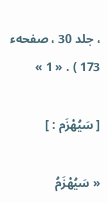، جلد 30 ، صفحهء 173 ) . « 1 »

[ سَيُهْزَم : ]

« سَيُهْزَمُ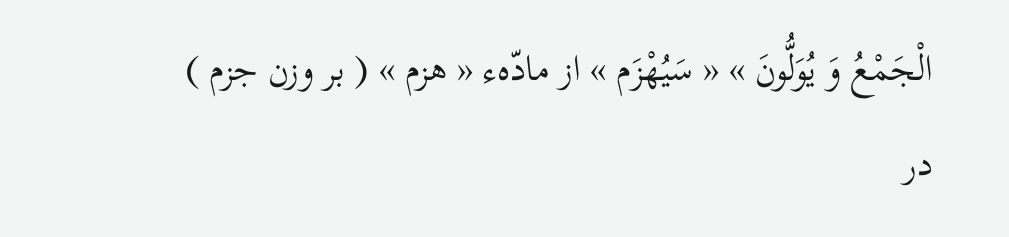الْجَمْعُ وَ يُوَلُّونَ » « سَيُهْزَم » از مادّهء « هزم » ( بر وزن جزم ) در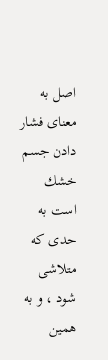اصل به معناى فشار دادن جسم خشك است به حدى كه متلاشى شود ، و به همين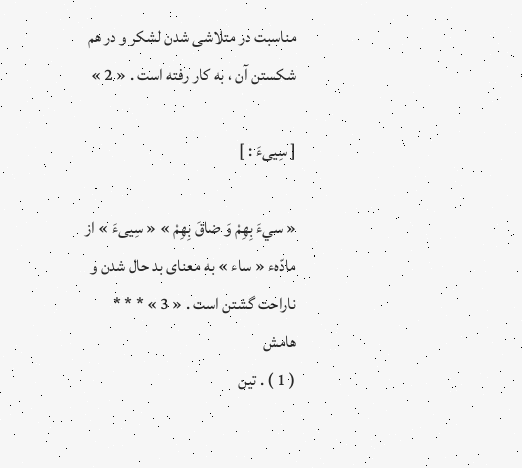مناسبت در متلاشى شدن لشكر و در هم شكستن آن ، به كار رفته است . « 2 »

[ سِيىءَ : ]

« سيءَ بِهِمْ وَ ضاقَ بِهِمْ » « سِيىءَ » از مادّهء « ساء » به معناى بد حال شدن و ناراحت گشتن است . « 3 » * * *
هامش
( 1 ) . تين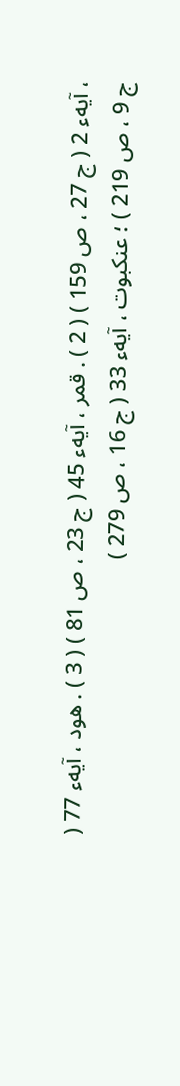، آيهء 2 ( ج 27 ، ص 159 ) ( 2 ) . قمر ، آيهء 45 ( ج 23 ، ص 81 ) ( 3 ) . هود ، آيهء 77 ( ج 9 ، ص 219 ) ؛ عنكبوت ، آيهء 33 ( ج 16 ، ص 279 )